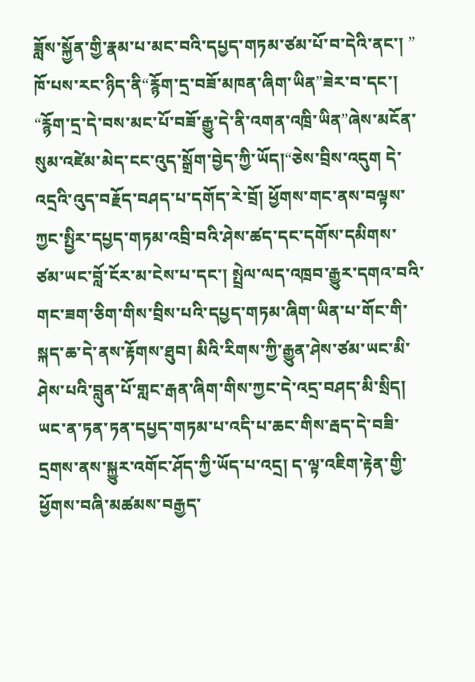ཟློས་སྐྱོན་གྱི་རྣམ་པ་མང་བའི་དཔྱད་གཏམ་ཙམ་པོ་བ་དེའི་ནང་། ” ཁོ་པས་རང་ཉིད་ནི“རྙོག་དྲ་བཟོ་མཁན་ཞིག་ཡིན”ཟེར་བ་དང་། “རྙོག་དྲ་དེ་བས་མང་པོ་བཟོ་རྒྱུ་དེ་ནི་འགན་འཁྲི་ཡིན”ཞེས་མངོན་སུམ་འཛེམ་མེད་ངང་འུད་སྒྲོག་བྱེད་ཀྱི་ཡོད།“ཅེས་བྲིས་འདུག དེ་འདྲའི་འུད་བརྗོད་བཤད་པ་དགོད་རེ་བྲོ། ཕྱོགས་གང་ནས་བལྟས་ཀྱང་སྤྱིར་དཔྱད་གཏམ་འབྲི་བའི་ཤེས་ཚད་དང་དགོས་དམིགས་ཙམ་ཡང་བློ་ངོར་མ་ངེས་པ་དང་། སྤྲེལ་ལད་འཁྲབ་རྒྱུར་དགའ་བའི་གང་ཟག་ཅིག་གིས་བྲིས་པའི་དཔྱད་གཏམ་ཞིག་ཡིན་པ་གོང་གི་སྐད་ཆ་དེ་ནས་རྟོགས་ཐུབ། མིའི་རིགས་ཀྱི་རྒྱུན་ཤེས་ཙམ་ཡང་མི་ཤེས་པའི་བླུན་པོ་གླང་རྒན་ཞིག་གིས་ཀྱང་དེ་འདྲ་བཤད་མི་སྲིད། ཡང་ན་ཏན་ཏན་དཔྱད་གཏམ་པ་འདི་པ་ཆང་གིས་རྦད་དེ་བཟི་དྲགས་ནས་སྐྱུར་འགོང་ཤོད་ཀྱི་ཡོད་པ་འདྲ། ད་ལྟ་འཇིག་རྟེན་གྱི་ཕྱོགས་བཞི་མཚམས་བརྒྱད་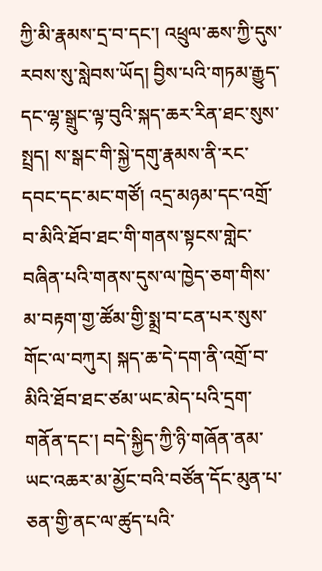ཀྱི་མི་རྣམས་དྲ་བ་དང་། འཕྲུལ་ཆས་ཀྱི་དུས་རབས་སུ་སླེབས་ཡོད། བྱིས་པའི་གཏམ་རྒྱུད་དང་ལྷ་སྒྲུང་ལྟ་བུའི་སྐད་ཆར་རིན་ཐང་སུས་སྤྲད། ས་སྒང་གི་སྐྱེ་དགུ་རྣམས་ནི་རང་དབང་དང་མང་གཙོ། འདྲ་མཉམ་དང་འགྲོ་བ་མིའི་ཐོབ་ཐང་གི་གནས་སྟངས་གླེང་བཞིན་པའི་གནས་དུས་ལ་ཁྱེད་ཅག་གིས་མ་བརྟག་གྱ་ཚོམ་གྱི་སྨྲ་བ་ངན་པར་སུས་གོང་ལ་བཀུར། སྐད་ཆ་དེ་དག་ནི་འགྲོ་བ་མིའི་ཐོབ་ཐང་ཙམ་ཡང་མེད་པའི་དྲག་གནོན་དང་། བདེ་སྐྱིད་ཀྱི་ཉི་གཞོན་ནམ་ཡང་འཆར་མ་མྱོང་བའི་བཙོན་དོང་མུན་པ་ཅན་གྱི་ནང་ལ་ཚུད་པའི་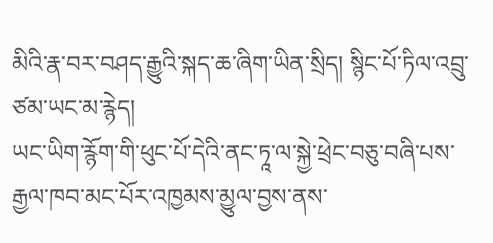མིའི་རྣ་བར་བཤད་རྒྱུའི་སྐད་ཆ་ཞིག་ཡིན་སྲིད། སྙིང་པོ་ཏིལ་འབྲུ་ཙམ་ཡང་མ་རྙེད།
ཡང་ཡིག་རྙོག་གི་ཕུང་པོ་དེའི་ནང་ཏཱ་ལ་སྐྱེ་ཕྲེང་བཅུ་བཞི་པས་རྒྱལ་ཁབ་མང་པོར་འཁྱམས་མྱུལ་བྱས་ནས་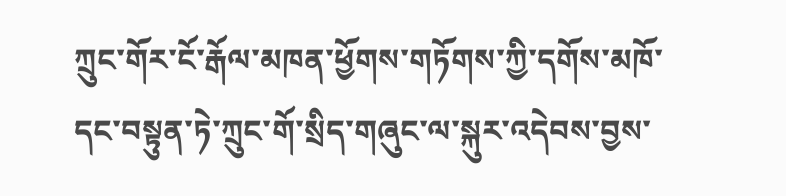ཀྲུང་གོར་ངོ་རྒོལ་མཁན་ཕྱོགས་གཏོགས་ཀྱི་དགོས་མཁོ་དང་བསྟུན་ཏེ་ཀྲུང་གོ་སྲིད་གཞུང་ལ་སྐུར་འདེབས་བྱས་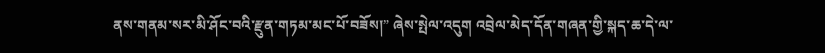ནས་གནམ་སར་མི་ཤོང་བའི་རྫུན་གཏམ་མང་པོ་བཟོས།” ཞེས་སྤེལ་འདུག འབྲེལ་མེད་དོན་གཞན་གྱི་སྐད་ཆ་དེ་ལ་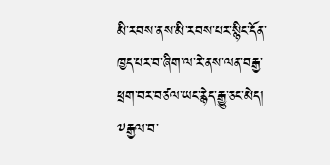མི་རབས་ནས་མི་རབས་པར་སྙིང་དོན་ཁྱད་པར་བ་ཞིག་ལ་རེ་ནས་ལན་བརྒྱ་ཕྲག་བར་བཙལ་ཡང་རྙེད་རྒྱུ་ཅང་མེད། ༸རྒྱལ་བ་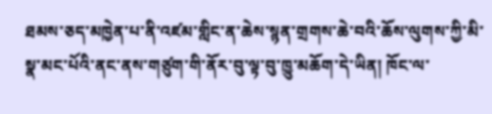ཐམས་ཅད་མཁྱེན་པ་ནི་འཛམ་གླིང་ན་ཆེས་སྙན་གྲགས་ཆེ་བའི་ཆོས་ལུགས་ཀྱི་མི་སྣ་མང་པོའི་ནང་ནས་གཙུག་གི་ནོར་བུ་ལྟ་བུ་ཁྱུ་མཆོག་དེ་ཡིན། ཁོང་ལ་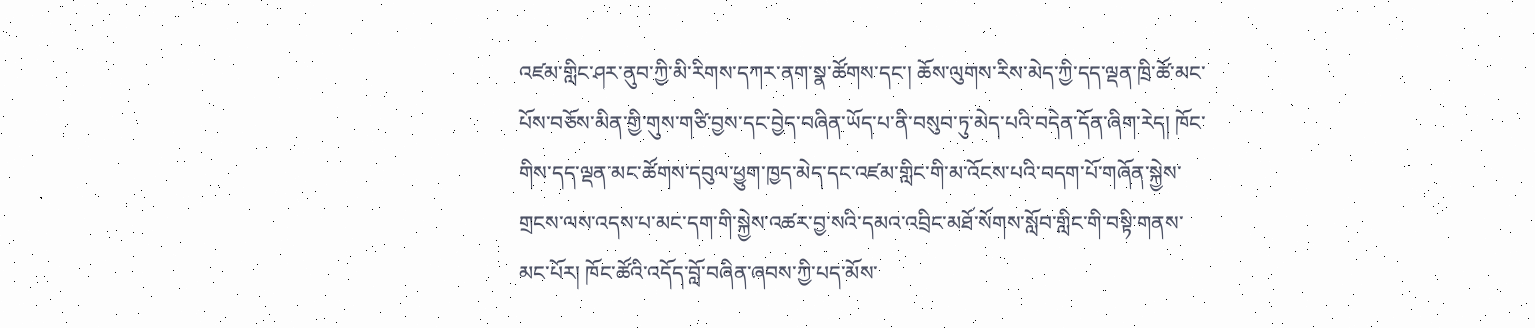འཛམ་གླིང་ཤར་ནུབ་ཀྱི་མི་རིགས་དཀར་ནག་སྣ་ཚོགས་དང་། ཆོས་ལུགས་རིས་མེད་ཀྱི་དད་ལྡན་ཁྲི་ཚོ་མང་པོས་བཅོས་མིན་གྱི་གུས་གཙི་བྱས་དང་བྱེད་བཞིན་ཡོད་པ་ནི་བསུབ་ཏུ་མེད་པའི་བདེན་དོན་ཞིག་རེད། ཁོང་གིས་དད་ལྡན་མང་ཚོགས་དབུལ་ཕྱུག་ཁྱད་མེད་དང་འཛམ་གླིང་གི་མ་འོངས་པའི་བདག་པོ་གཞོན་སྐྱེས་གྲངས་ལས་འདས་པ་མང་དག་གི་སྐྱེས་འཚར་བྱ་སའི་དམའ་འབྲིང་མཐོ་སོགས་སློབ་གླིང་གི་བསྟི་གནས་མང་པོར། ཁོང་ཚོའི་འདོད་བློ་བཞིན་ཞབས་ཀྱི་པད་མོས་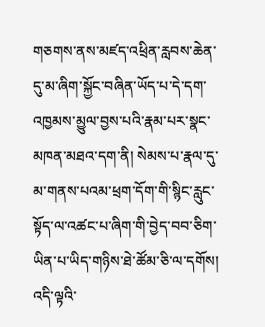གཅགས་ནས་མཛད་འཕྲིན་རླབས་ཆེན་དུ་མ་ཞིག་སྐྱོང་བཞིན་ཡོད་པ་དེ་དག་འཁྱམས་མྱུལ་བྱས་པའི་རྣམ་པར་སྣང་མཁན་མཐའ་དག་ནི། སེམས་པ་རྣལ་དུ་མ་གནས་པའམ་ཕྲག་དོག་གི་སྙིང་རླུང་སྟོད་ལ་འཚང་པ་ཞིག་གི་བྱེད་བབ་ཅིག་ཡིན་པ་ཡིད་གཉིས་ཐེ་ཚོམ་ཅི་ལ་དགོས། འདི་ལྟའི་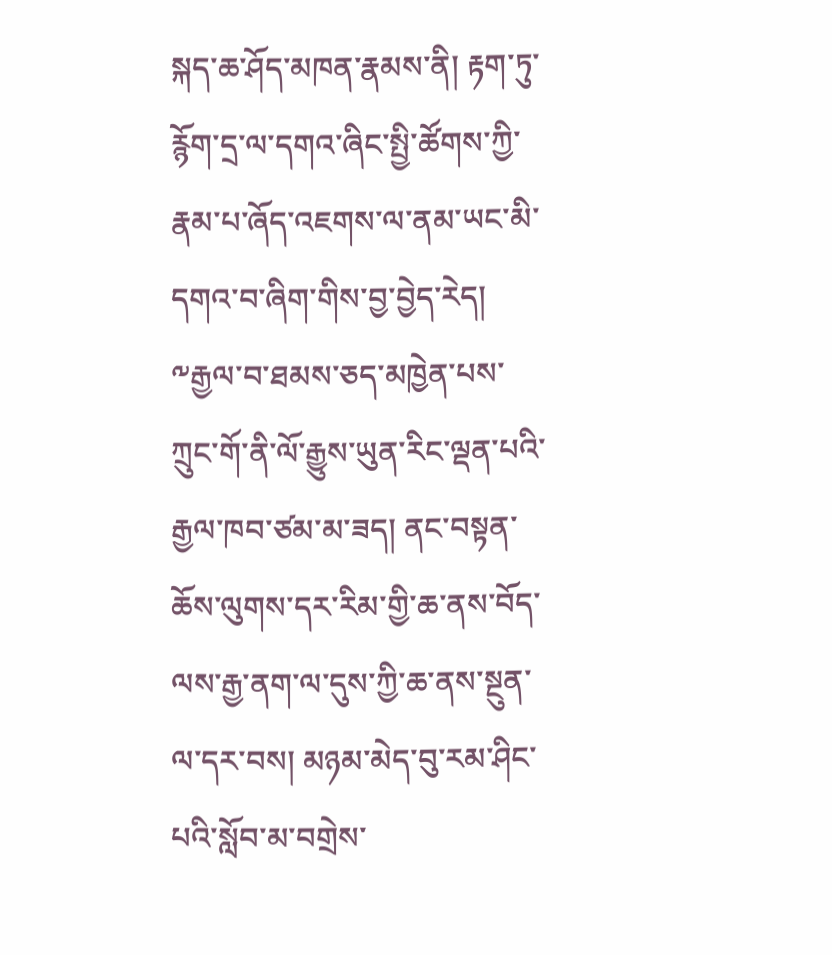སྐད་ཆ་ཤོད་མཁན་རྣམས་ནི། རྟག་ཏུ་རྙོག་དྲ་ལ་དགའ་ཞིང་སྤྱི་ཚོགས་ཀྱི་རྣམ་པ་ཞོད་འཇགས་ལ་ནམ་ཡང་མི་དགའ་བ་ཞིག་གིས་བྱ་བྱེད་རེད། ༸རྒྱལ་བ་ཐམས་ཅད་མཁྱེན་པས་ཀྲུང་གོ་ནི་ལོ་རྒྱུས་ཡུན་རིང་ལྡན་པའི་རྒྱལ་ཁབ་ཙམ་མ་ཟད། ནང་བསྟན་ཆོས་ལུགས་དར་རིམ་གྱི་ཆ་ནས་བོད་ལས་རྒྱ་ནག་ལ་དུས་ཀྱི་ཆ་ནས་སྔུན་ལ་དར་བས། མཉམ་མེད་བུ་རམ་ཤིང་པའི་སློབ་མ་བགྲེས་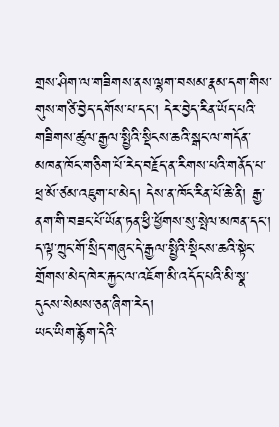གྲས་ཤིག་ལ་གཟིགས་ནས་ལྷག་བསམ་རྣམ་དག་གིས་གུས་གཙི་བྱེད་དགོས་པ་དང་། དེར་བྱེད་རིན་ཡོད་པའི་གཟིགས་ཚུལ་རྒྱལ་སྤྱིའི་སྡིངས་ཆའི་སྒང་ལ་གདོན་མཁན་ཁོང་གཅིག་པོ་རེད་བརྗོད་ན་རིགས་པའི་གནོད་པ་ཕྲ་མོ་ཙམ་འཇུག་པ་མེད། དེས་ན་ཁོང་རིན་པོ་ཆེ་ནི། རྒྱ་ནག་གི་བཟང་པོ་ཡོན་ཏན་ཕྱི་ཕྱོགས་སུ་སྤེལ་མཁན་དང་། ད་ལྟ་ཀྲུང་གོ་སྲིད་གཞུང་དེ་རྒྱལ་སྤྱིའི་སྡིངས་ཆའི་སྟེང་གྲོགས་མེད་ཁེར་རྐྱང་ལ་འཇོག་མི་འདོད་པའི་མི་སྣ་དུངས་སེམས་ཅན་ཞིག་རེད།
ཡང་ཡིག་རྙོག་དེའི་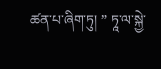ཚན་པ་ཞིག་ཏུ། ” ཏཱ་ལ་སྐྱེ་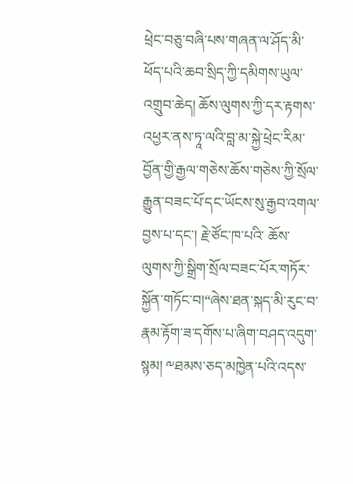ཕྲེང་བཅུ་བཞི་པས་གཞན་ལ་ཤོད་མི་ཕོད་པའི་ཆབ་སྲིད་ཀྱི་དམིགས་ཡུལ་འགྲུབ་ཆེད། ཆོས་ལུགས་ཀྱི་དར་རྟགས་འཕྱར་ནས་ཏཱ་ལའི་བླ་མ་སྐྱེ་ཕྲེང་རིམ་བྱོན་གྱི་རྒྱལ་གཅེས་ཆོས་གཅེས་ཀྱི་སྲོལ་རྒྱུན་བཟང་པོ་དང་ཡོངས་སུ་རྒྱབ་འགལ་བྱས་པ་དང་། རྗེ་ཙོང་ཁ་པའི་ ཆོས་ལུགས་ཀྱི་སྒྲིག་སྲོལ་བཟང་པོར་གཏོར་སྐྱོན་གཏོང་བ།“ཞེས་ཐན་སྐད་མི་རུང་བ་རྣམ་རྟོག་ཟ་དགོས་པ་ཞིག་བཤད་འདུག་སྙམ། ༸ཐམས་ཅད་མཁྱེན་པའི་འདས་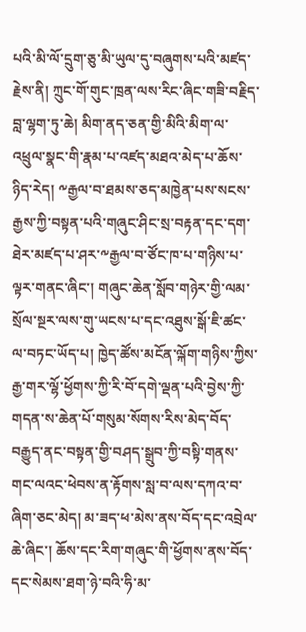པའི་མི་ལོ་དྲུག་ཅུ་མི་ཡུལ་དུ་བཞུགས་པའི་མཛད་རྗེས་ནི། ཀྲུང་གོ་གུང་ཁྲན་ལས་རིང་ཞིང་གཟི་བརྗིད་བླ་ལྷག་ཏུ་ཆེ། མིག་ནད་ཅན་གྱི་མིའི་མིག་ལ་འཕྲུལ་སྣང་གི་རྣམ་པ་འཛད་མཐའ་མེད་པ་ཆོས་ཉིད་རེད། ༸རྒྱལ་བ་ཐམས་ཅད་མཁྱེན་པས་སངས་རྒྱས་ཀྱི་བསྟན་པའི་གཞུང་ཤིང་སྲ་བརྟན་དང་དག་ཐེར་མཛད་པ་ཤར་༸རྒྱལ་བ་ཙོང་ཁ་པ་གཉིས་པ་ལྟར་གནང་ཞིང་། གཞུང་ཆེན་སློབ་གཉེར་གྱི་ལམ་སྲོལ་སྔར་ལས་གུ་ཡངས་པ་དང་འཐུས་སྒོ་ཇི་ཚང་ལ་བཏང་ཡོད་པ། ཁྱེད་ཚོས་མངོན་ལྐོག་གཉིས་ཀྱིས་རྒྱ་གར་ལྷོ་ཕྱོགས་ཀྱི་རི་བོ་དགེ་ལྡན་པའི་བྱེས་ཀྱི་གདན་ས་ཆེན་པོ་གསུམ་སོགས་རིས་མེད་བོད་བརྒྱུད་ནང་བསྟན་གྱི་བཤད་སྒྲུབ་ཀྱི་བསྟི་གནས་གང་ལའང་ཕེབས་ན་རྟོགས་སླ་བ་ལས་དཀའ་བ་ཞིག་ཅང་མེད། མ་ཟད་ཕ་མེས་ནས་བོད་དང་འབྲེལ་ཆེ་ཞིང་། ཆོས་དང་རིག་གཞུང་གི་ཕྱོགས་ནས་བོད་དང་སེམས་ཐག་ཉེ་བའི་ཧི་མ་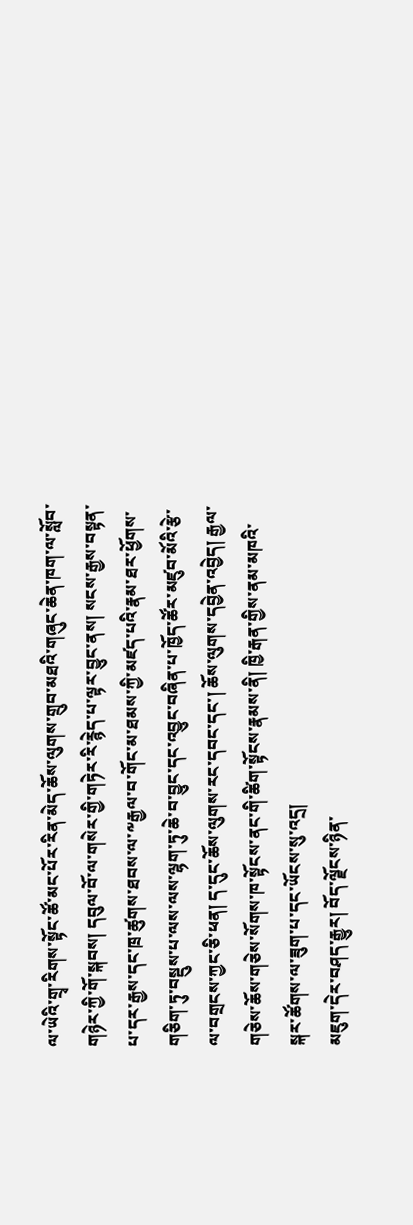ལ་ཡེའི་གྲྭ་རིགས་སྟོང་ཚོ་མང་པོར་རིན་མེད་ཆོས་ལུགས་གྲུབ་མཐའི་གཞུང་ཆེན་ཁག་ལ་སློབ་གཉེར་ཀྱི་གོ་སྐབས། དབུལ་བོ་ལ་གསེར་གྱི་གཏེར་རི་རྙེད་པ་ལྟར་བྱུང་ནས། སངས་རྒྱས་བསྟན་པ་དར་རྒྱས་དང་ཁྲ་ཚུགས་ཐབས་ལ་༸རྒྱལ་བ་གོང་མ་ཐམས་ཀྱི་མཛད་པའི་རྣམ་ཐར་ཕྱོགས་གཅིག་ཏུ་བསྡུས་པ་ལས་ལས་ལྷག་ཏུ་ཆེ་བ་བྱུང་དང་འབྱུང་བཞིན་པ་ཁྱོད་ཚོར་མཛུབ་མོའི་རྩེ་ལ་བགྲངས་ཀྱང་ཅི་ཕན། ད་དུང་ཆོས་ལུགས་རང་དབང་དང་། ཆོས་ལུགས་དབྱེན་འབྱེད། རྒྱལ་གཅེས་ཆོས་གཅེས་སོགས་ཁ་སྟོངས་ནང་གི་ཚིག་སྟོངས་རྣམས་ནི། ཁྱི་རྒན་གྱིས་ནམ་མཁའི་སྐར་ཚོགས་ལ་ཟུག་པ་དང་ཡོངས་སུ་འདྲ།
མཇུག་དེར་བཤད་རྒྱུར། བོད་ལྗོངས་ཉིན་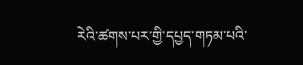རེའི་ཚགས་པར་གྱི་དཔྱད་གཏམ་པའི་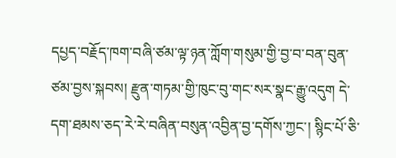དཔྱད་བརྗོད་ཁག་བཞི་ཙམ་ལྟ་ཉན་ཀློག་གསུམ་གྱི་བྱ་བ་བན་བུན་ཙམ་བྱས་སྐབས། རྫུན་གཏམ་གྱི་ཁུང་བུ་གང་སར་སྣང་རྒྱུ་འདུག དེ་དག་ཐམས་ཅད་རེ་རེ་བཞིན་བསུན་འབྱིན་བྱ་དགོས་ཀྱང་། སྙིང་པོ་ཅི་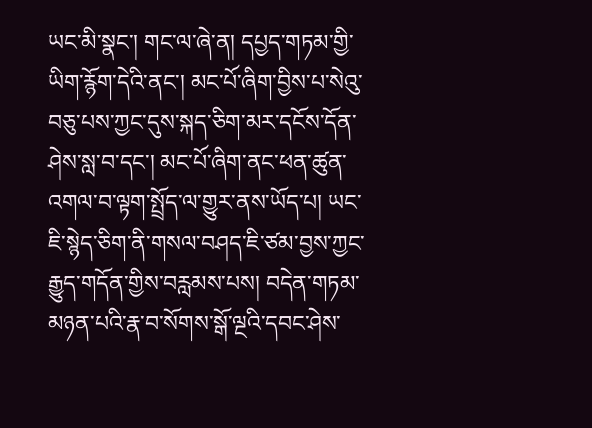ཡང་མི་སྣང་། གང་ལ་ཞེ་ན། དཔྱད་གཏམ་གྱི་ཡིག་རྙོག་དེའི་ནང་། མང་པོ་ཞིག་བྱིས་པ་སེའུ་བཅུ་པས་ཀྱང་དུས་སྐད་ཅིག་མར་དངོས་དོན་ཤེས་སླ་བ་དང་། མང་པོ་ཞིག་ནང་ཕན་ཚུན་འགལ་བ་ལྟག་སྤྲོད་ལ་གྱུར་ནས་ཡོད་པ། ཡང་ཇི་སྙེད་ཅིག་ནི་གསལ་བཤད་ཇི་ཙམ་བྱས་ཀྱང་རྒྱུད་གདོན་གྱིས་བརླམས་པས། བདེན་གཏམ་མཉན་པའི་རྣ་བ་སོགས་སྒོ་ལྔའི་དབང་ཤེས་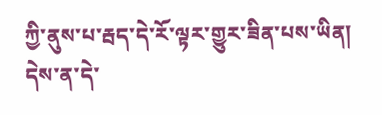ཀྱི་ནུས་པ་རྦད་དེ་རོ་ལྟར་གྱུར་ཟིན་པས་ཡིན། དེས་ན་དེ་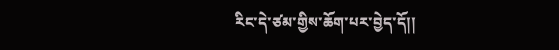རིང་དེ་ཙམ་གྱིས་ཆོག་པར་བྱེད་དོ།།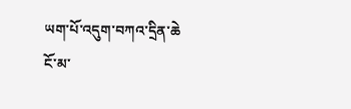ཡག་པོ་འདུག་བཀའ་དྲིན་ཆེ
ངོ་མ་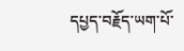དཔྱད་བརྗོད་ཡག་པོ་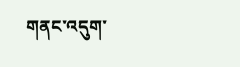གནང་འདུག་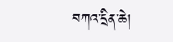བཀའ་དྲིན་ཆེ།